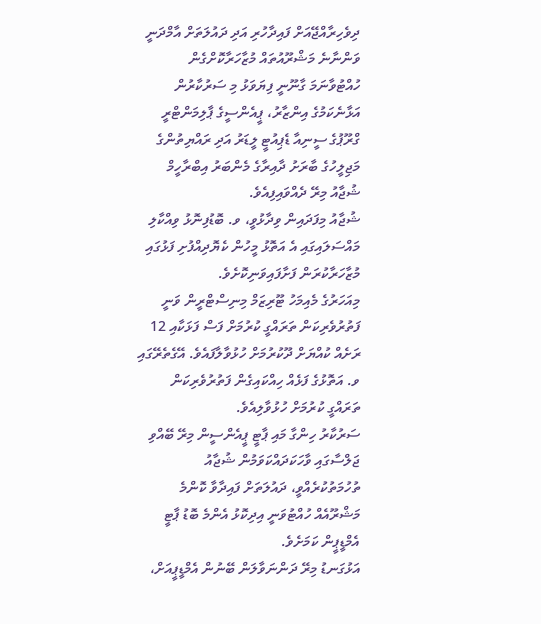ދިވެހިރާއްޖޭއަށް ފައިދާހުރި އަދި ދައުލަތަށް އާމްދަނީ ވަންނާނެ މަޝްރޫއުތައް މުޒާހަރާކޮށްގެން ހުއްޓުވާނަމަ ގާނޫނީ ފިޔަވަޅު މި ސަރުކާރުން އަޅާނެކަމުގެ އިންޒާރު، ޕީއެންސީގެ ޕާލިމަންޓްރީ ގްރޫޕުގެ ސީނިއާ ޑެޕިއުޓީ ލީޑަރު އަދި ރައްޔިތުންގެ މަޖިލީހުގެ ބާރަށު ދާއިރާގެ މެންބަރު އިބްރާހީމް ޝުޖާއު މިރޭ ދެއްވައިފިއެވެ.
ޝުޖާއު މިފަދައިން ވިދާޅުވީ، ވ. ބޮޑުފިނޮޅު ވިއްކާލި މައްސަލައިގައި އެ އަތޮޅު މީހުން ކެޔޮދިއްފުށި ފަޅުގައި މުޒާހަރާކުރަން ފަށާފައިވަނިކޮށެވެ.
މިއަހަރުގެ މެއިމަހު ޓޫރިޒަމް މިނިސްޓްރީން ވަނީ ފަތުރުވެރިކަން ތަރައްގީ ކުރުމަށް ފަސް ފަޅަކާއި 12 ރަށެއް ކުއްޔަށް ދޫކުރުމަށް ހުޅުވާލާފައެވެ. އޭގެތެރޭގައި ވ. އަތޮޅުގެ ފަޅެއް ހިއްކައިގެން ފަތުރުވެރިކަން ތަރައްގީ ކުރުމަށް ހުޅުވާލިއެވެ.
ސަރުކާރު ހިންގާ މައި ޕާޓީ ޕީއެންސީން މިރޭ ބޭއްވި ޖަލްސާގައި ވާހަކަދައްކަވަމުން ޝުޖާއު ތުހުމަތުކުރެއްވީ، ދައުލަތަށް ފައިދާވާ ކޮންމެ މަޝްރޫއެއް ހުއްޓުވަނީ އިދިކޮޅު އެންމެ ބޮޑު ޕާޓީ އެމްޑީޕީން ކަމަށެވެ.
އަޅުގަނޑު މިރޭ ދަންނަވާލަން ބޭނުން އެމްޑީޕީއަށް،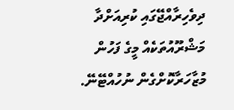ދިވެހިރާއްޖޭގައި ކުރިއަށްދާ މަޝްރޫއުތަކެއް މީގެ ފަހުން މުޒާހަރާކޮށްގެން ނުހުއްޓޭނޭ.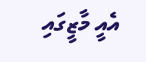އެއީ މާޒީގައި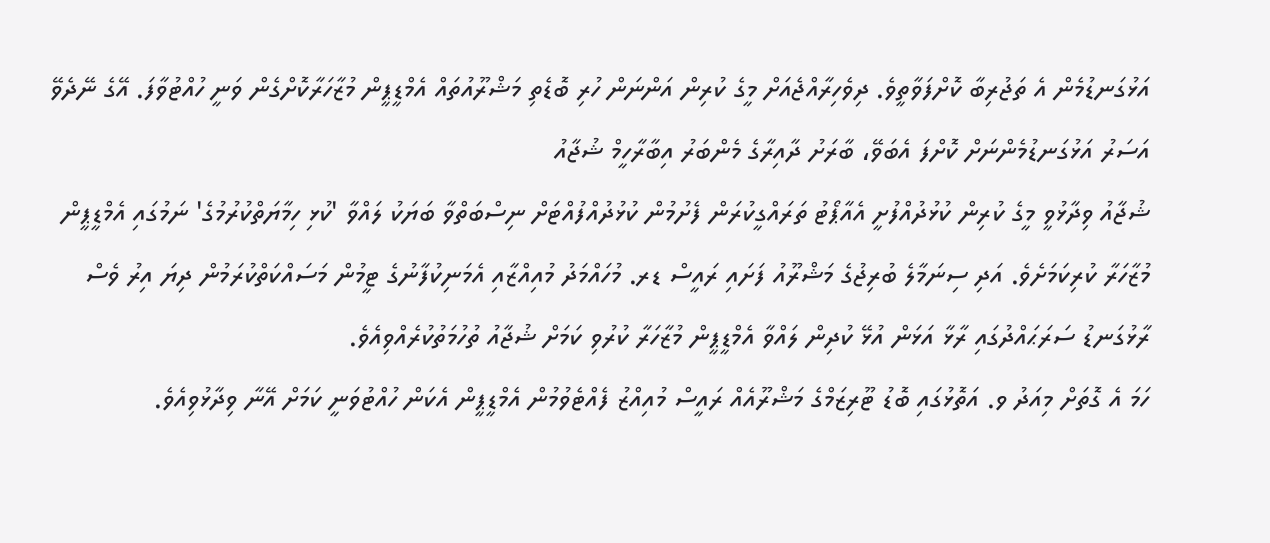އަޅުގަނޑުމެން އެ ތަޖުރިބާ ކޮށްފަވާތީވެ. ދިވެހިރާއްޖެއަށް މީގެ ކުރިން އަންނަން ހުރި ބޮޑެތި މަޝްރޫއުތައް އެމްޑީޕީން މުޒާހަރާކޮށްގެން ވަނީ ހުއްޓުވާފަ. އޭގެ ނޭދެވޭ އަސަރު އަޅުގަނޑުމެންނަށް ކޮށްފަ އެބަވޭ، ބާރަށު ދާއިރާގެ މެންބަރު އިބާރާހީމް ޝުޖާއު
ޝުޖާއު ވިދާޅުވީ މީގެ ކުރިން ކުޅުދުއްފުށީ އެއާޕޯޓު ތަރައްގީކުރަން ފެށުމުން ކުޅުދުއްފުއްޓަށް ނިސްބަތްވާ ބަޔަކު ލައްވާ 'ކުޅި ހިމާޔަތްކުރުމުގެ' ނަމުގައި އެމްޑީޕީން މުޒާހަރާ ކުރިކަމަށެވެ. އަދި ސިނަމާލެ ބުރިޖުގެ މަޝްރޫއު ފަށައި ރައީސް ޑރ. މުހައްމަދު މުއިއްޒާއި އެމަނިކުފާނުގެ ޓީމުން މަސައްކަތްކުރަމުން ދިޔަ އިރު ވެސް ރާޅުގަނޑު ސަރަޙައްދުގައި ރާޅާ އަޅަން އުޅޭ ކުދިން ލައްވާ އެމްޑީޕީން މުޒާހަރާ ކުރުވި ކަމަށް ޝުޖާއު ތުހުމަތުކުރެއްވިއެވެ.
ހަމަ އެ ގޮތަށް މިއަދު ވ. އަތޮޅުގައި ބޮޑު ޓޫރިޒަމްގެ މަޝްރޫއެއް ރައީސް މުއިއްޒު ފެއްޓެވުމުން އެމްޑީޕީން އެކަން ހުއްޓުވަނީ ކަމަށް އޭނާ ވިދާޅުވިއެވެ.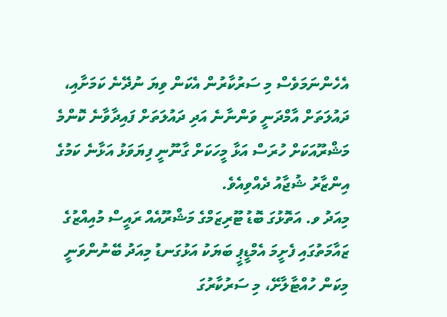އެހެންނަމަވެސް މި ސަރުކާރުން އެކަން ވިޔަ ނުދޭނެ ކަމަށާއި، ދައުލަތަށް އާމްދަނީ ވަންނާނެ އަދި ދައުލަތަށް ފައިދާވާނެ ކޮންމެ މަޝްރޫއަކަށް ހުރަސް އަޅާ މީހަކަށް ގާނޫނީ ފިޔަވަޅު އަޅާނެ ކަމުގެ އިންޒާރު ޝުޖާއު ދެއްވިއެވެ.
މިއަދު ވ. އަތޮޅުގަ ބޮޑު ޓޫރިޒަމްގެ މަޝްރޫއެއް ރައީސް މުއިއްޒުގެ ޒައާމަތުގައި ފެށީމަ އެމްޑީޕީ ބަޔަކު އަޅުގަނޑު މިއަދު ބޭނުންވަނީ މިކަން ހުއްޓާލާށޭ، މި ސަރުކާރުގަ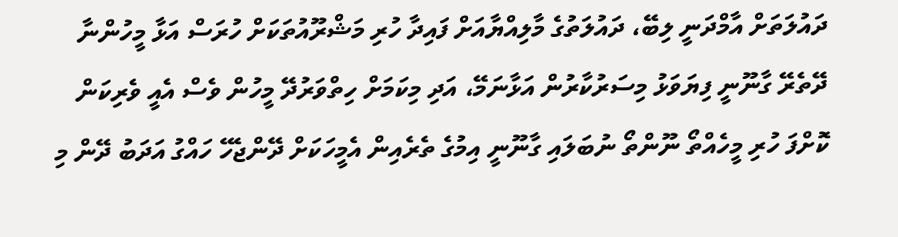ދައުލަތަށް އާމްދަނީ ލިބޭ، ދައުލަތުގެ މާލިއްޔާއަށް ފައިދާ ހުރި މަޝްރޫއުތަކަށް ހުރަސް އަޅާ މީހުންނާ ދޭތެރޭ ގާނޫނީ ފިޔަވަޅު މިސަރުކާރުން އަޅާނަމޭ، އަދި މިކަމަށް ހިތްވަރުދޭ މީހުން ވެސް އެއީ ވެރިކަން ކޮށްފަ ހުރި މީހެއްތޯ ނޫންތޯ ނުބަލައި ގާނޫނީ އިމުގެ ތެރެއިން އެމީހަކަށް ދޭންޖެހޭ ހައްގު އަދަބު ދޭން މި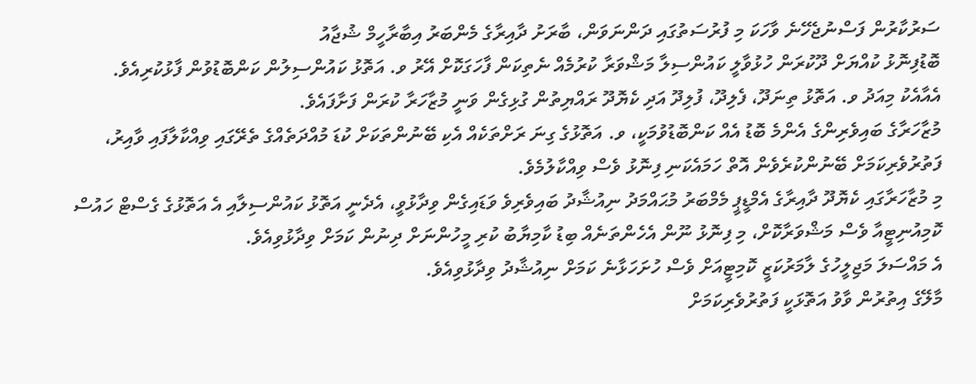ސަރުކާރުން ފަސްނުޖެހޭނެ ވާހަކަ މި ފުރުސަތުގައި ދަންނަވަން، ބާރަށު ދާއިރާގެ މެންބަރު އިބާރާހީމް ޝުޖާއު
ބޮޑުފިނޮޅު ކުއްޔަށް ދޫކުރަން ހުޅުވާލީ ކައުންސިލާ މަޝްވަރާ ކުރުމެއް ނެތިކަން ފާހަގަކޮށް އޭރު ވ. އަތޮޅު ކައުންސިލުން ކަންބޮޑުވުން ފާޅުކުރިއެވެ.
އެއާއެކު މިއަދު ވ. އަތޮޅު ތިނަދޫ، ފެލިދޫ، ފުލިދޫ އަދި ކެޔޮދޫ ރައްޔިތުން ގުޅިގެން ވަނީ މުޒާހަރާ ކުރަން ފަށާފައެވެ.
މުޒާހަރާގެ ބައިވެރިންގެ އެންމެ ބޮޑު އެއް ކަންބޮޑުވުމަކީ، ވ. އަތޮޅުގެ ގިނަ ރަށްތަކެއް އެކި ބޭނުންތަކަށް ކުޑަ މުއްދަތެއްގެ ތެރޭގައި ވިއްކާލާފައި ވާއިރު، ފަތުރުވެރިކަމަށް ބޭނުންކުރެވެން އޮތް ހަމައެކަނި ފިނޮޅު ވެސް ވިއްކާލުމެވެ.
މި މުޒާހަރާގައި ކެޔޮދޫ ދާއިރާގެ އެމްޑީޕީ މެމްބަރު މުޙައްމަދު ނިއުޝާދު ބައިވެރިވެ ވަޑައިގެން ވިދާޅުވީ، އެދެނީ އަތޮޅު ކައުންސިލާއި އެ އަތޮޅުގެ ގެސްޓް ހައުސް ކޮމިއުނިޓީއާ ވެސް މަޝްވަރާކޮށް، މި ފިނޮޅު ނޫން އެހެންތަނެއް ބިޑު ކާމިޔާބު ކުރި މީހުންނަށް ދިނުން ކަމަށް ވިދާޅުވިއެވެ.
އެ މައްސަލަ މަޖިލީހުގެ ލާމަރުކަޒީ ކޮމިޓީއަށް ވެސް ހުށަހަޅާނެ ކަމަށް ނިއުޝާދު ވިދާޅުވިއެވެ.
މާލޭގެ އިތުރުން ވާވު އަތޮޅަކީ ފަތުރުވެރިކަމަށް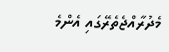މެދުރާއްޖެތެރޭގައި އެންމެ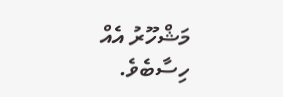މަޝްހޫރު އެއް ހިސާބެވެ.